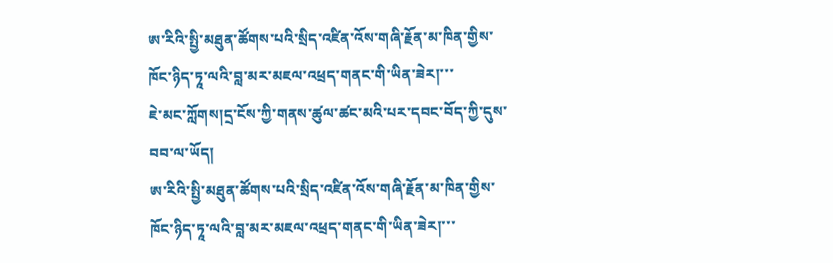ཨ་རིའི་སྤྱི་མཐུན་ཚོགས་པའི་སྲིད་འཛིན་འོས་གཞི་རྗོན་མ་ཁིན་གྱིས་ཁོང་ཉིད་ཏཱ་ལའི་བླ་མར་མཇལ་འཕྲད་གནང་གི་ཡིན་ཟེར།་་་
ཇེ་མང་ཀློགས།དྲ་ངོས་ཀྱི་གནས་ཚུལ་ཚང་མའི་པར་དབང་བོད་ཀྱི་དུས་བབ་ལ་ཡོད།
ཨ་རིའི་སྤྱི་མཐུན་ཚོགས་པའི་སྲིད་འཛིན་འོས་གཞི་རྗོན་མ་ཁིན་གྱིས་ཁོང་ཉིད་ཏཱ་ལའི་བླ་མར་མཇལ་འཕྲད་གནང་གི་ཡིན་ཟེར།་་་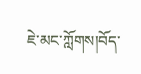ཇེ་མང་ཀློགས།བོད་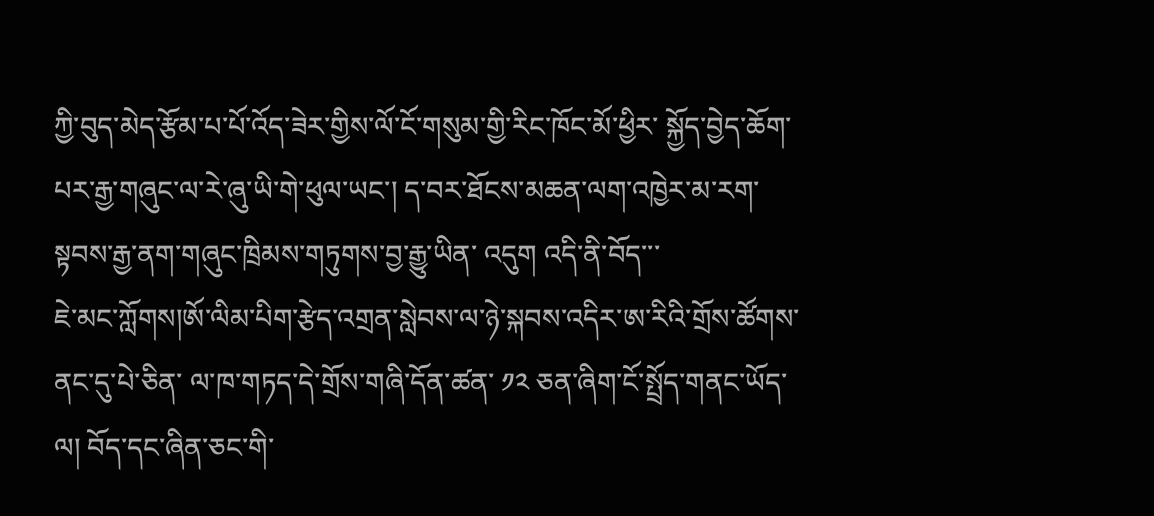ཀྱི་བུད་མེད་རྩོམ་པ་པོ་འོད་ཟེར་གྱིས་ལོ་ངོ་གསུམ་གྱི་རིང་ཁོང་མོ་ཕྱིར་ སྐྱོད་བྱེད་ཆོག་པར་རྒྱ་གཞུང་ལ་རེ་ཞུ་ཡི་གེ་ཕུལ་ཡང་། ད་བར་ཐོངས་མཆན་ལག་འཁྱེར་མ་རག་སྟབས་རྒྱ་ནག་གཞུང་ཁྲིམས་གཏུགས་བྱ་རྒྱུ་ཡིན་ འདུག འདི་ནི་བོད་་་
ཇེ་མང་ཀློགས།ཨོ་ལིམ་པིག་རྩེད་འགྲན་སླེབས་ལ་ཉེ་སྐབས་འདིར་ཨ་རིའི་གྲོས་ཚོགས་ནང་དུ་པེ་ཅིན་ ལ་ཁ་གཏད་དེ་གྲོས་གཞི་དོན་ཚན་ ༡༢ ཅན་ཞིག་ངོ་སྤྲོད་གནང་ཡོད་ལ། བོད་དང་ཞིན་ཅང་གི་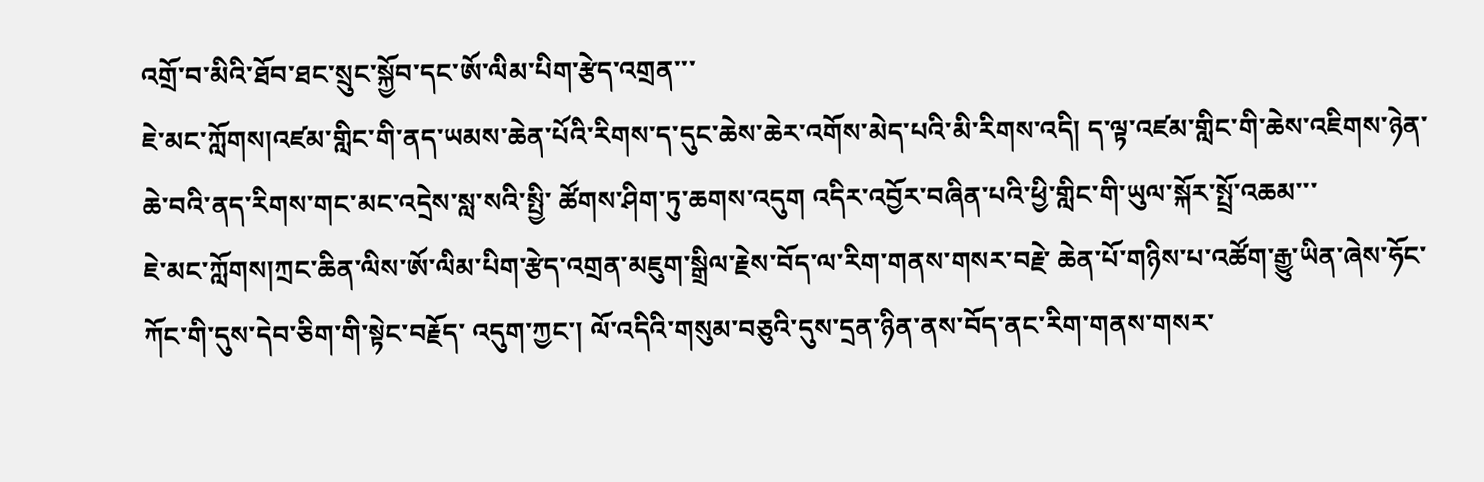འགྲོ་བ་མིའི་ཐོབ་ཐང་སྲུང་སྐྱོབ་དང་ཨོ་ལིམ་པིག་རྩེད་འགྲན་་་
ཇེ་མང་ཀློགས།འཛམ་གླིང་གི་ནད་ཡམས་ཆེན་པོའི་རིགས་ད་དུང་ཆེས་ཆེར་འགོས་མེད་པའི་མི་རིགས་འདི། ད་ལྟ་འཛམ་གླིང་གི་ཆེས་འཇིགས་ཉེན་ཆེ་བའི་ནད་རིགས་གང་མང་འདྲེས་སླ་སའི་སྤྱི་ ཚོགས་ཤིག་ཏུ་ཆགས་འདུག འདིར་འབྱོར་བཞིན་པའི་ཕྱི་གླིང་གི་ཡུལ་སྐོར་སྤྲོ་འཆམ་་་
ཇེ་མང་ཀློགས།ཀྲང་ཆིན་ལིས་ཨོ་ལིམ་པིག་རྩེད་འགྲན་མཇུག་སྒྲིལ་རྗེས་བོད་ལ་རིག་གནས་གསར་བརྗེ་ ཆེན་པོ་གཉིས་པ་འཚོག་རྒྱུ་ཡིན་ཞེས་ཧོང་ཀོང་གི་དུས་དེབ་ཅིག་གི་སྟེང་བརྗོད་ འདུག་ཀྱང་། ལོ་འདིའི་གསུམ་བཅུའི་དུས་དྲན་ཉིན་ནས་བོད་ནང་རིག་གནས་གསར་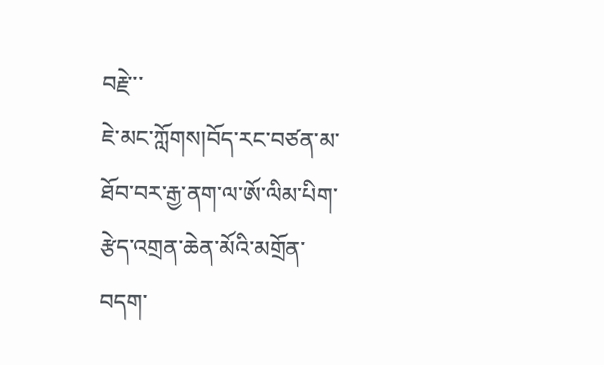བརྗེ་་་
ཇེ་མང་ཀློགས།བོད་རང་བཙན་མ་ཐོབ་བར་རྒྱ་ནག་ལ་ཨོ་ལིམ་པིག་རྩེད་འགྲན་ཆེན་མོའི་མགྲོན་བདག་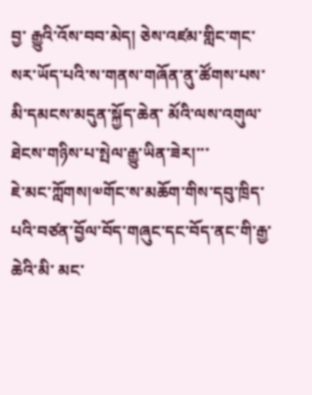བྱ་ རྒྱུའི་འོས་བབ་མེད། ཅེས་འཛམ་གླིང་གང་སར་ཡོད་པའི་ས་གནས་གཞོན་ནུ་ཚོགས་པས་མི་དམངས་མདུན་སྐྱོད་ཆེན་ མོའི་ལས་འགུལ་ཐེངས་གཉིས་པ་སྤེལ་རྒྱུ་ཡིན་ཟེར།་་་
ཇེ་མང་ཀློགས།༧གོང་ས་མཆོག་གིས་དབུ་ཁྲིད་པའི་བཙན་བྱོལ་བོད་གཞུང་དང་བོད་ནང་གི་རྒྱ་ཆེའི་མི་ མང་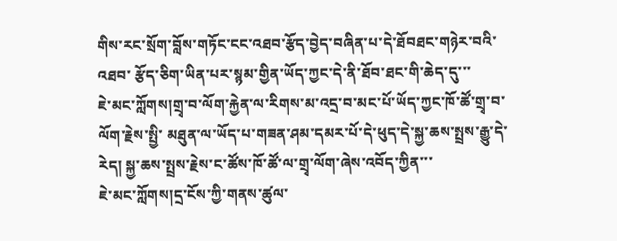གིས་རང་སྲོག་བློས་གཏོང་ངང་འཐབ་རྩོད་བྱེད་བཞིན་པ་དེ་ཐོབཐང་གཉེར་བའི་འཐབ་ རྩོད་ཅིག་ཡིན་པར་སྙམ་གྱིན་ཡོད་ཀྱང་དེ་ནི་ཐོབ་ཐང་གི་ཆེད་དུ་་་
ཇེ་མང་ཀློགས།གྲྭ་བ་ལོག་རྐྱེན་ལ་རིགས་མ་འདྲ་བ་མང་པོ་ཡོད་ཀྱང་ཁོ་ཚོ་གྲྭ་བ་ལོག་རྗེས་སྤྱི་ མཐུན་ལ་ཡོད་པ་གཟན་ཤམ་དམར་པོ་དེ་ཕུད་དེ་སྐྱ་ཆས་སྤྲས་རྒྱུ་དེ་རེད། སྐྱ་ཆས་སྤྲས་རྗེས་ང་ཚོས་ཁོ་ཚོ་ལ་གྲྭ་ལོག་ཞེས་འབོད་ཀྱིན་་་
ཇེ་མང་ཀློགས།དྲ་ངོས་ཀྱི་གནས་ཚུལ་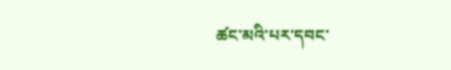ཚང་མའི་པར་དབང་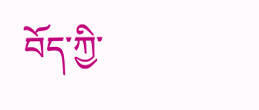བོད་ཀྱི་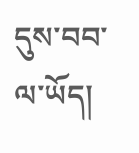དུས་བབ་ལ་ཡོད།